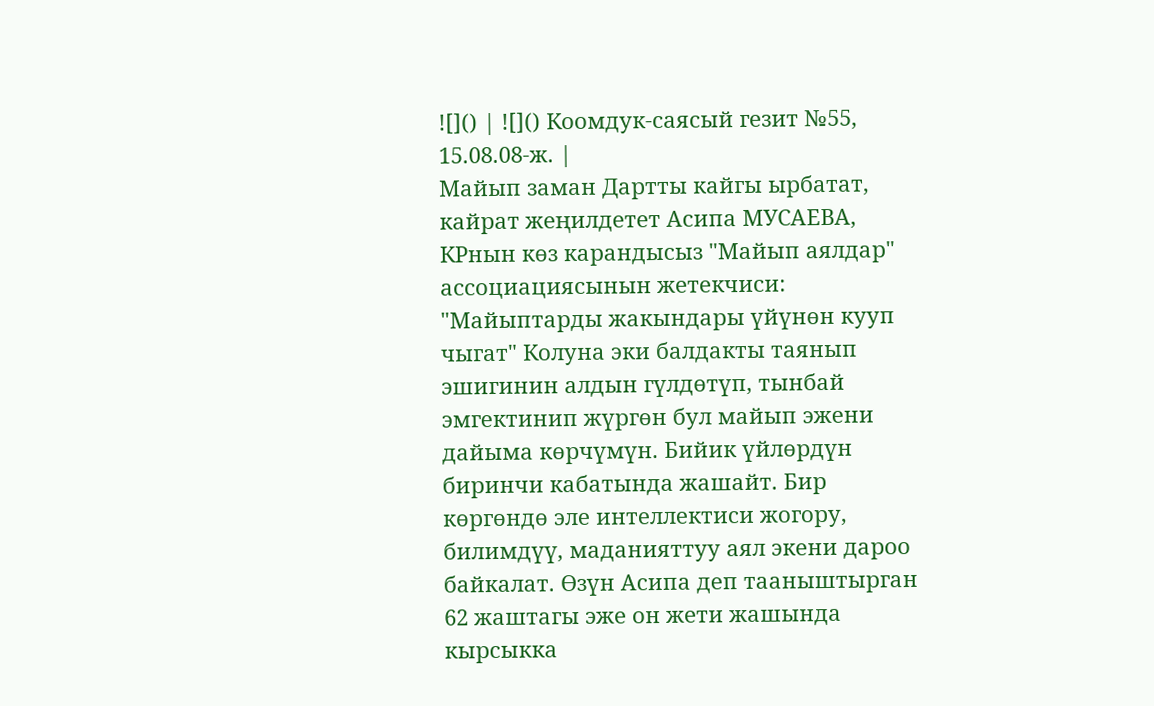![]() | ![]() Коомдук-саясый гезит №55, 15.08.08-ж. |
Майып заман Дартты кайгы ырбатат, кайрат жеңилдетет Асипа МУСАЕВА, КРнын көз карандысыз "Майып аялдар" ассоциациясынын жетекчиси: "Майыптарды жакындары үйүнөн кууп чыгат" Колуна эки балдакты таянып эшигинин алдын гүлдөтүп, тынбай эмгектинип жүргөн бул майып эжени дайыма көрчүмүн. Бийик үйлөрдүн биринчи кабатында жашайт. Бир көргөндө эле интеллектиси жогору, билимдүү, маданияттуу аял экени дароо байкалат. Өзүн Асипа деп тааныштырган 62 жаштагы эже он жети жашында кырсыкка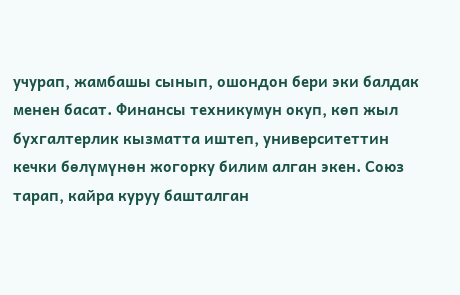учурап, жамбашы сынып, ошондон бери эки балдак менен басат. Финансы техникумун окуп, көп жыл бухгалтерлик кызматта иштеп, университеттин кечки бөлүмүнөн жогорку билим алган экен. Союз тарап, кайра куруу башталган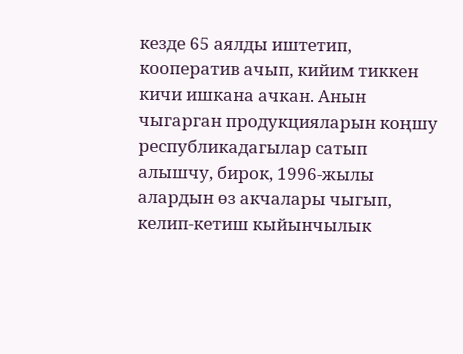кезде 65 аялды иштетип, кооператив ачып, кийим тиккен кичи ишкана ачкан. Анын чыгарган продукцияларын коңшу республикадагылар сатып алышчу, бирок, 1996-жылы алардын өз акчалары чыгып, келип-кетиш кыйынчылык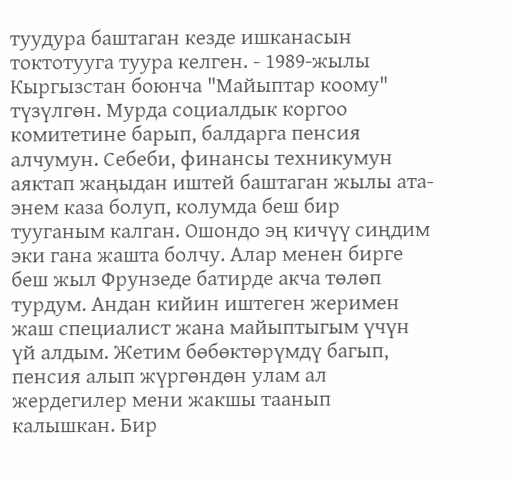туудура баштаган кезде ишканасын токтотууга туура келген. - 1989-жылы Кыргызстан боюнча "Майыптар коому" түзүлгөн. Мурда социалдык коргоо комитетине барып, балдарга пенсия алчумун. Себеби, финансы техникумун аяктап жаңыдан иштей баштаган жылы ата-энем каза болуп, колумда беш бир тууганым калган. Ошондо эң кичүү сиңдим эки гана жашта болчу. Алар менен бирге беш жыл Фрунзеде батирде акча төлөп турдум. Андан кийин иштеген жеримен жаш специалист жана майыптыгым үчүн үй алдым. Жетим бөбөктөрүмдү багып, пенсия алып жүргөндөн улам ал жердегилер мени жакшы таанып калышкан. Бир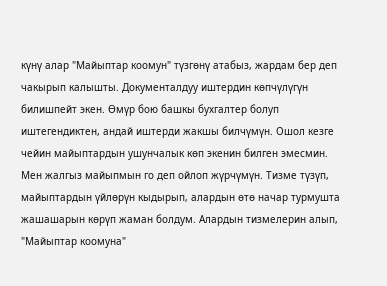күнү алар "Майыптар коомун" түзгөнү атабыз, жардам бер деп чакырып калышты. Документалдуу иштердин көпчүлүгүн билишпейт экен. Өмүр бою башкы бухгалтер болуп иштегендиктен, андай иштерди жакшы билчүмүн. Ошол кезге чейин майыптардын ушунчалык көп экенин билген эмесмин. Мен жалгыз майыпмын го деп ойлоп жүрчүмүн. Тизме түзүп, майыптардын үйлөрүн кыдырып, алардын өтө начар турмушта жашашарын көрүп жаман болдум. Алардын тизмелерин алып, "Майыптар коомуна"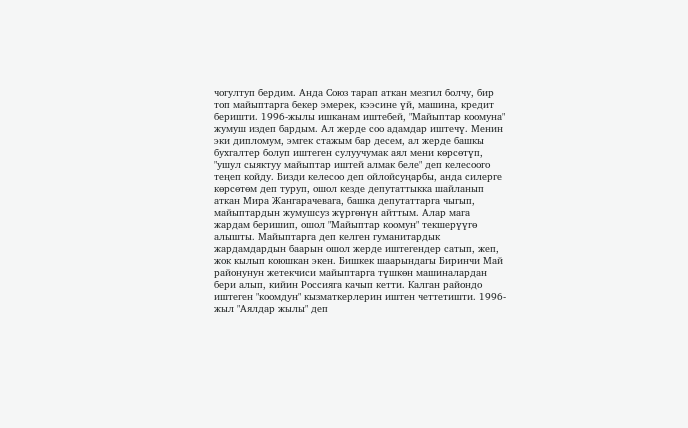чогултуп бердим. Анда Союз тарап аткан мезгил болчу, бир топ майыптарга бекер эмерек, кээсине үй, машина, кредит беришти. 1996-жылы ишканам иштебей, "Майыптар коомуна" жумуш издеп бардым. Ал жерде соо адамдар иштечү. Менин эки дипломум, эмгек стажым бар десем, ал жерде башкы бухгалтер болуп иштеген сулуучумак аял мени көрсөтүп, "ушул сыяктуу майыптар иштей алмак беле" деп келесоого теңеп койду. Бизди келесоо деп ойлойсуңарбы, анда силерге көрсөтөм деп туруп, ошол кезде депутаттыкка шайланып аткан Мира Жангарачевага, башка депутаттарга чыгып, майыптардын жумушсуз жүргөнүн айттым. Алар мага жардам беришип, ошол "Майыптар коомун" текшерүүгө алышты. Майыптарга деп келген гуманитардык жардамдардын баарын ошол жерде иштегендер сатып, жеп, жок кылып коюшкан экен. Бишкек шаарындагы Биринчи Май районунун жетекчиси майыптарга түшкөн машиналардан бери алып, кийин Россияга качып кетти. Калган райондо иштеген "коомдун" кызматкерлерин иштен четтетишти. 1996-жыл "Аялдар жылы" деп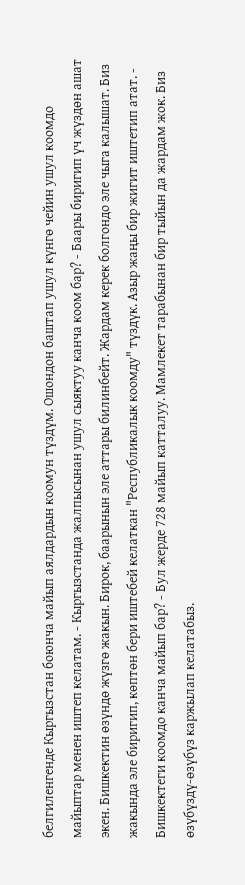белгиленгенде Кыргызстан боюнча майып аялдардын коомун түздүм. Ошондон баштап ушул күнгө чейин ушул коомдо майыптар менен иштеп келатам. - Кыргызстанда жалпысынан ушул сыяктуу канча коом бар? - Баары биригип үч жүздөн ашат экен. Бишкектин өзүндө жүзгө жакын. Бирок, баарынын эле аттары билинбейт. Жардам керек болгондо эле чыга калышат. Биз жакында эле биригип, көптөн бери иштебей келаткан "Республикалык коомду" түздүк. Азыр жаңы бир жигит иштетип атат. - Бишкектеги коомдо канча майып бар? - Бул жерде 728 майып катталуу. Мамлекет тарабынан бир тыйын да жардам жок. Биз өзүбүздү-өзүбүз каржылап келатабыз.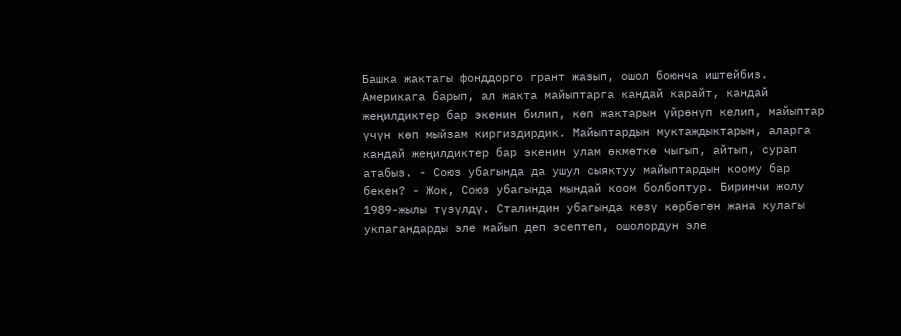Башка жактагы фонддорго грант жазып, ошол боюнча иштейбиз. Америкага барып, ал жакта майыптарга кандай карайт, кандай жеңилдиктер бар экенин билип, көп жактарын үйрөнүп келип, майыптар үчүн көп мыйзам киргиздирдик. Майыптардын муктаждыктарын, аларга кандай жеңилдиктер бар экенин улам өкмөткө чыгып, айтып, сурап атабыз. - Союз убагында да ушул сыяктуу майыптардын коому бар бекен? - Жок, Союз убагында мындай коом болбоптур. Биринчи жолу 1989-жылы түзүлдү. Сталиндин убагында көзү көрбөгөн жана кулагы укпагандарды эле майып деп эсептеп, ошолордун эле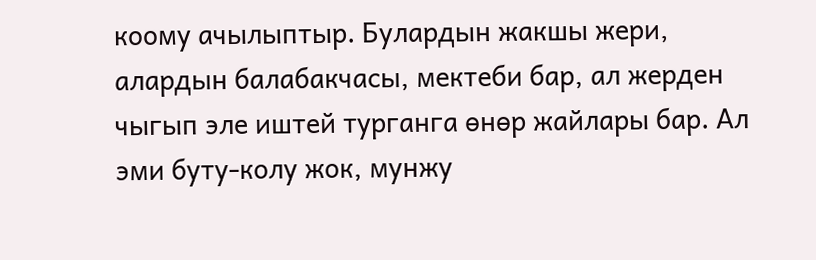коому ачылыптыр. Булардын жакшы жери, алардын балабакчасы, мектеби бар, ал жерден чыгып эле иштей турганга өнөр жайлары бар. Ал эми буту-колу жок, мунжу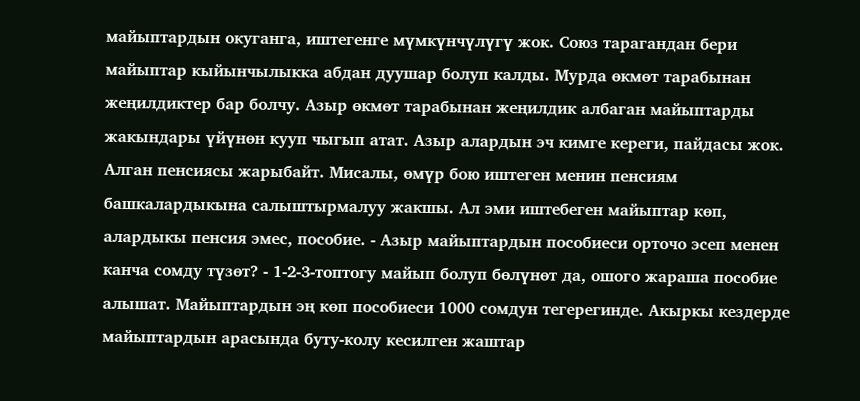майыптардын окуганга, иштегенге мүмкүнчүлүгү жок. Союз тарагандан бери майыптар кыйынчылыкка абдан дуушар болуп калды. Мурда өкмөт тарабынан жеңилдиктер бар болчу. Азыр өкмөт тарабынан жеңилдик албаган майыптарды жакындары үйүнөн кууп чыгып атат. Азыр алардын эч кимге кереги, пайдасы жок. Алган пенсиясы жарыбайт. Мисалы, өмүр бою иштеген менин пенсиям башкалардыкына салыштырмалуу жакшы. Ал эми иштебеген майыптар көп, алардыкы пенсия эмес, пособие. - Азыр майыптардын пособиеси орточо эсеп менен канча сомду түзөт? - 1-2-3-топтогу майып болуп бөлүнөт да, ошого жараша пособие алышат. Майыптардын эң көп пособиеси 1000 сомдун тегерегинде. Акыркы кездерде майыптардын арасында буту-колу кесилген жаштар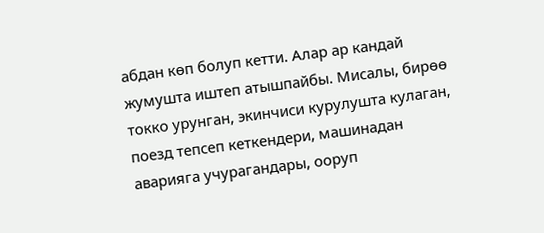абдан көп болуп кетти. Алар ар кандай жумушта иштеп атышпайбы. Мисалы, бирөө токко урунган, экинчиси курулушта кулаган, поезд тепсеп кеткендери, машинадан аварияга учурагандары, ооруп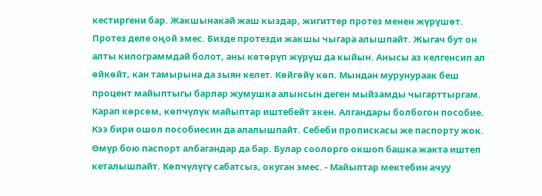кестиргени бар. Жакшынакай жаш кыздар, жигиттер протез менен жүрүшөт. Протез деле оңой эмес. Бизде протезди жакшы чыгара алышпайт. Жыгач бут он алты килограммдай болот, аны көтөрүп жүрүш да кыйын. Анысы аз келгенсип ал өйкөйт, кан тамырына да зыян келет. Көйгөйү көп. Мындан мурунураак беш процент майыптыгы барлар жумушка алынсын деген мыйзамды чыгарттыргам. Карап көрсөм, көпчүлүк майыптар иштебейт экен. Алгандары болбогон пособие. Кээ бири ошол пособиесин да алалышпайт. Себеби пропискасы же паспорту жок. Өмүр бою паспорт албагандар да бар. Булар соолорго окшоп башка жакта иштеп кеталышпайт. Көпчүлүгү сабатсыз, окуган эмес. - Майыптар мектебин ачуу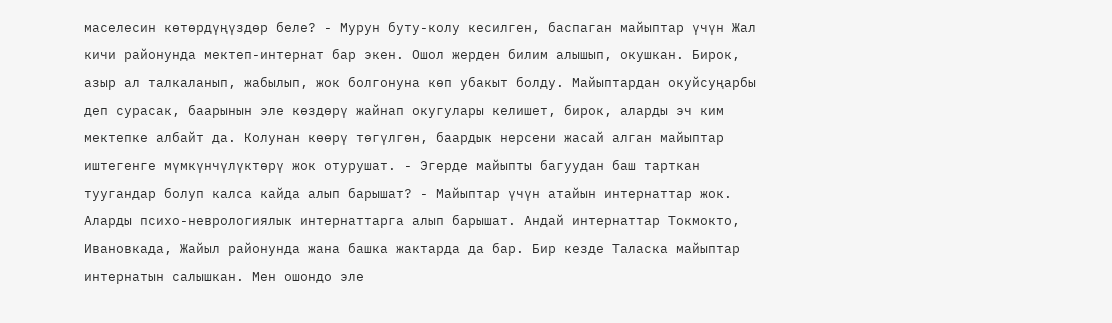маселесин көтөрдүңүздөр беле? - Мурун буту-колу кесилген, баспаган майыптар үчүн Жал кичи районунда мектеп-интернат бар экен. Ошол жерден билим алышып, окушкан. Бирок, азыр ал талкаланып, жабылып, жок болгонуна көп убакыт болду. Майыптардан окуйсуңарбы деп сурасак, баарынын эле көздөрү жайнап окугулары келишет, бирок, аларды эч ким мектепке албайт да. Колунан көөрү төгүлгөн, баардык нерсени жасай алган майыптар иштегенге мүмкүнчүлүктөрү жок отурушат. - Эгерде майыпты багуудан баш тарткан туугандар болуп калса кайда алып барышат? - Майыптар үчүн атайын интернаттар жок. Аларды психо-неврологиялык интернаттарга алып барышат. Андай интернаттар Токмокто, Ивановкада, Жайыл районунда жана башка жактарда да бар. Бир кезде Таласка майыптар интернатын салышкан. Мен ошондо эле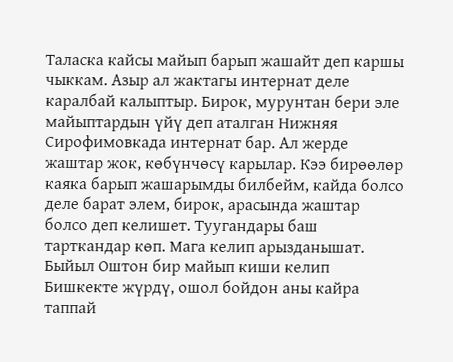Таласка кайсы майып барып жашайт деп каршы чыккам. Азыр ал жактагы интернат деле каралбай калыптыр. Бирок, мурунтан бери эле майыптардын үйү деп аталган Нижняя Сирофимовкада интернат бар. Ал жерде жаштар жок, көбүнчөсү карылар. Кээ бирөөлөр каяка барып жашарымды билбейм, кайда болсо деле барат элем, бирок, арасында жаштар болсо деп келишет. Туугандары баш тарткандар көп. Мага келип арызданышат. Быйыл Оштон бир майып киши келип Бишкекте жүрдү, ошол бойдон аны кайра таппай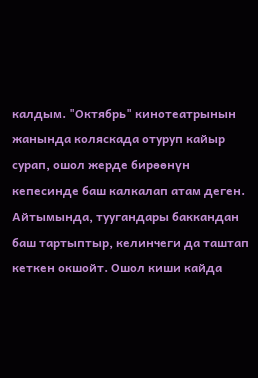калдым. "Октябрь" кинотеатрынын жанында коляскада отуруп кайыр сурап, ошол жерде бирөөнүн кепесинде баш калкалап атам деген. Айтымында, туугандары баккандан баш тартыптыр, келинчеги да таштап кеткен окшойт. Ошол киши кайда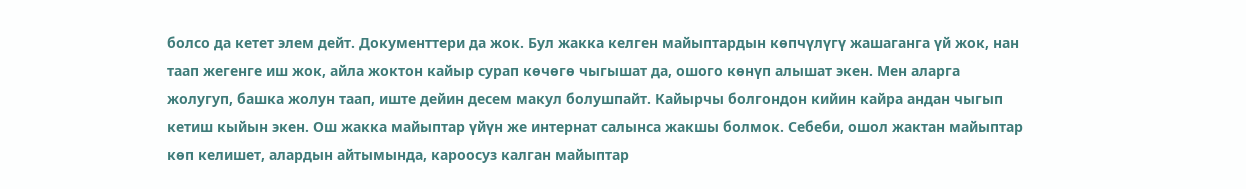болсо да кетет элем дейт. Документтери да жок. Бул жакка келген майыптардын көпчүлүгү жашаганга үй жок, нан таап жегенге иш жок, айла жоктон кайыр сурап көчөгө чыгышат да, ошого көнүп алышат экен. Мен аларга жолугуп, башка жолун таап, иште дейин десем макул болушпайт. Кайырчы болгондон кийин кайра андан чыгып кетиш кыйын экен. Ош жакка майыптар үйүн же интернат салынса жакшы болмок. Себеби, ошол жактан майыптар көп келишет, алардын айтымында, кароосуз калган майыптар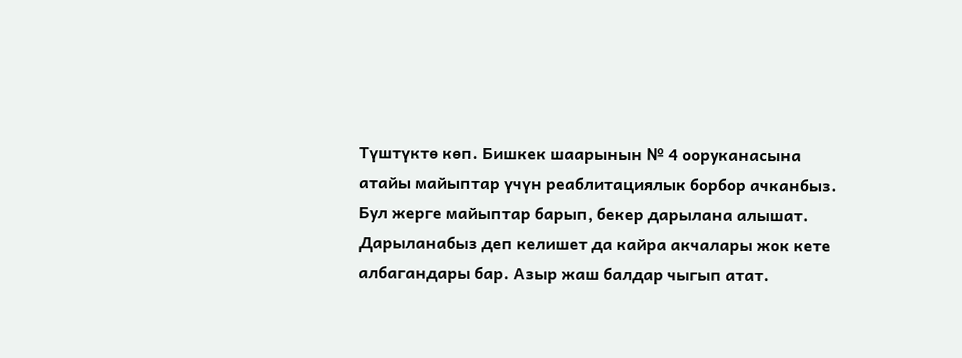Түштүктө көп. Бишкек шаарынын № 4 ооруканасына атайы майыптар үчүн реаблитациялык борбор ачканбыз. Бул жерге майыптар барып, бекер дарылана алышат. Дарыланабыз деп келишет да кайра акчалары жок кете албагандары бар. Азыр жаш балдар чыгып атат.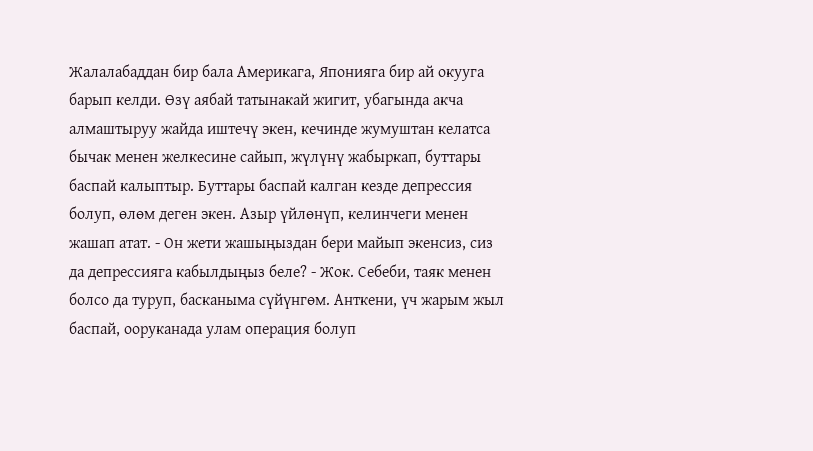Жалалабаддан бир бала Америкага, Японияга бир ай окууга барып келди. Өзү аябай татынакай жигит, убагында акча алмаштыруу жайда иштечү экен, кечинде жумуштан келатса бычак менен желкесине сайып, жүлүнү жабыркап, буттары баспай калыптыр. Буттары баспай калган кезде депрессия болуп, өлөм деген экен. Азыр үйлөнүп, келинчеги менен жашап атат. - Он жети жашыңыздан бери майып экенсиз, сиз да депрессияга кабылдыңыз беле? - Жок. Себеби, таяк менен болсо да туруп, басканыма сүйүнгөм. Анткени, үч жарым жыл баспай, ооруканада улам операция болуп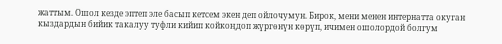жаттым. Ошол кезде эптеп эле басып кетсем экен деп ойлочумун. Бирок, мени менен интернатта окуган кыздардын бийик такалуу туфли кийип койкоңдоп жүргөнүн көрүп, ичимен ошолордой болгум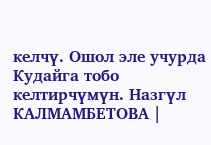келчү. Ошол эле учурда Кудайга тобо келтирчүмүн. Назгүл КАЛМАМБЕТОВА |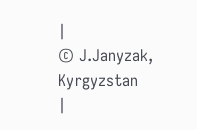|
© J.Janyzak, Kyrgyzstan
|